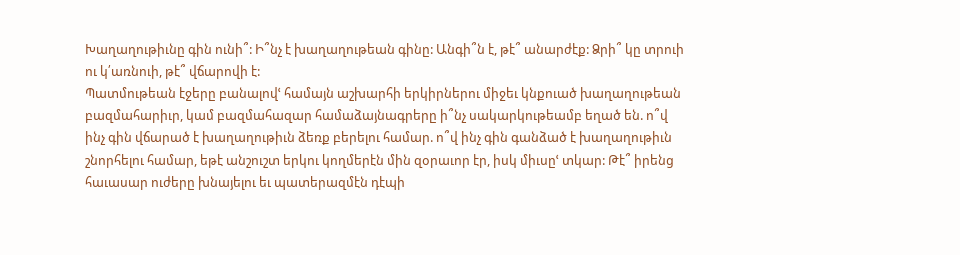Խաղաղութիւնը գին ունի՞: Ի՞նչ է խաղաղութեան գինը: Անգի՞ն է, թէ՞ անարժէք: Ձրի՞ կը տրուի ու կ՛առնուի, թէ՞ վճարովի է:
Պատմութեան էջերը բանալովՙ համայն աշխարհի երկիրներու միջեւ կնքուած խաղաղութեան բազմահարիւր, կամ բազմահազար համաձայնագրերը ի՞նչ սակարկութեամբ եղած են. ո՞վ ինչ գին վճարած է խաղաղութիւն ձեռք բերելու համար. ո՞վ ինչ գին գանձած է խաղաղութիւն շնորհելու համար, եթէ անշուշտ երկու կողմերէն մին զօրաւոր էր, իսկ միւսըՙ տկար: Թէ՞ իրենց հաւասար ուժերը խնայելու եւ պատերազմէն դէպի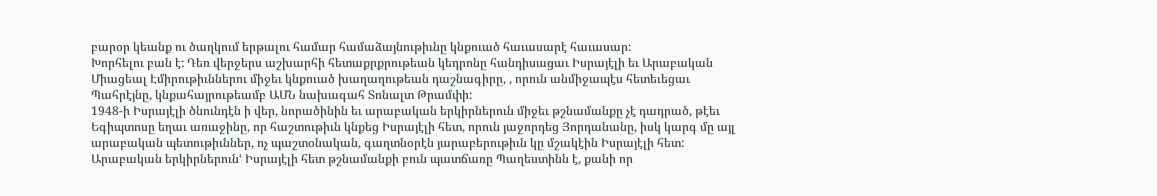բարօր կեանք ու ծաղկում երթալու համար համաձայնութիւնը կնքուած հաւասարէ հաւասար:
Խորհելու բան է: Դեռ վերջերս աշխարհի հետաքրքրութեան կեդրոնը հանդիսացաւ Իսրայէլի եւ Արաբական Միացեալ Էմիրութիւններու միջեւ կնքուած խաղաղութեան դաշնագիրը, , որուն անմիջապէս հետեւեցաւ Պահրէյնը, կնքահայրութեամբ ԱՄՆ նախագահ Տոնալտ Թրամփի:
1948-ի Իսրայէլի ծնունդէն ի վեր, նորածինին եւ արաբական երկիրներուն միջեւ թշնամանքը չէ դադրած, թէեւ Եգիպտոսը եղաւ առաջինը, որ հաշտութիւն կնքեց Իսրայէլի հետ, որուն յաջորդեց Յորդանանը, իսկ կարգ մը այլ արաբական պետութիւններ, ոչ պաշտօնական, գաղտնօրէն յարաբերութիւն կը մշակէին Իսրայէլի հետ:
Արաբական երկիրներունՙ Իսրայէլի հետ թշնամանքի բուն պատճառը Պաղեստինն է, քանի որ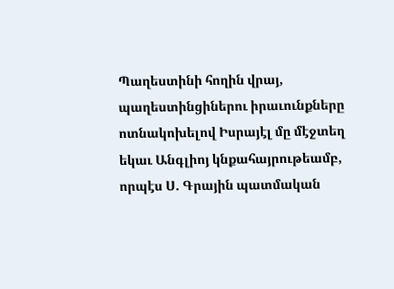Պաղեստինի հողին վրայ, պաղեստինցիներու իրաւունքները ոտնակոխելով Իսրայէլ մը մէջտեղ եկաւ Անգլիոյ կնքահայրութեամբ, որպէս Ս. Գրային պատմական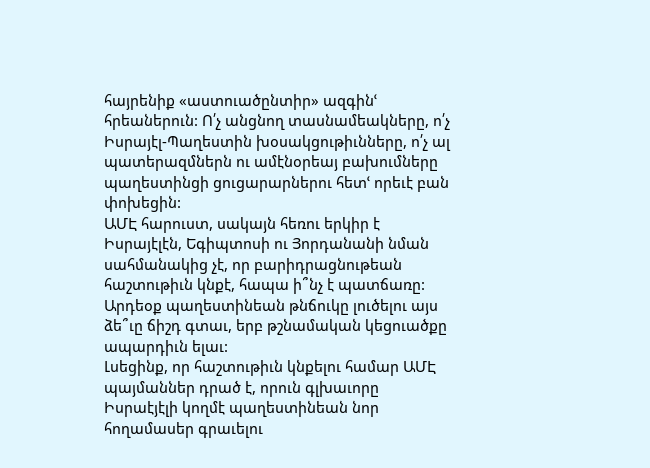հայրենիք «աստուածընտիր» ազգինՙ հրեաներուն: Ո՛չ անցնող տասնամեակները, ո՛չ Իսրայէլ-Պաղեստին խօսակցութիւնները, ո՛չ ալ պատերազմներն ու ամէնօրեայ բախումները պաղեստինցի ցուցարարներու հետՙ որեւէ բան փոխեցին:
ԱՄԷ հարուստ, սակայն հեռու երկիր է Իսրայէլէն, Եգիպտոսի ու Յորդանանի նման սահմանակից չէ, որ բարիդրացնութեան հաշտութիւն կնքէ, հապա ի՞նչ է պատճառը: Արդեօք պաղեստինեան թնճուկը լուծելու այս ձե՞ւը ճիշդ գտաւ, երբ թշնամական կեցուածքը ապարդիւն ելաւ:
Լսեցինք, որ հաշտութիւն կնքելու համար ԱՄԷ պայմաններ դրած է, որուն գլխաւորը Իսրաէյէլի կողմէ պաղեստինեան նոր հողամասեր գրաւելու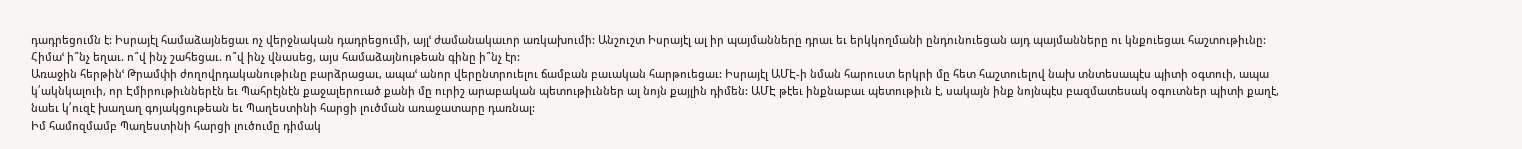դադրեցումն է: Իսրայէլ համաձայնեցաւ ոչ վերջնական դադրեցումի, այլՙ ժամանակաւոր առկախումի: Անշուշտ Իսրայէլ ալ իր պայմանները դրաւ եւ երկկողմանի ընդունուեցան այդ պայմանները ու կնքուեցաւ հաշտութիւնը: Հիմաՙ ի՞նչ եղաւ. ո՞վ ինչ շահեցաւ. ո՞վ ինչ վնասեց, այս համաձայնութեան գինը ի՞նչ էր:
Առաջին հերթինՙ Թրամփի ժողովրդականութիւնը բարձրացաւ, ապաՙ անոր վերընտրուելու ճամբան բաւական հարթուեցաւ: Իսրայէլ ԱՄԷ-ի նման հարուստ երկրի մը հետ հաշտուելով նախ տնտեսապէս պիտի օգտուի, ապա կ՛ակնկալուի, որ Էմիրութիւններէն եւ Պահրէյնէն քաջալերուած քանի մը ուրիշ արաբական պետութիւններ ալ նոյն քայլին դիմեն: ԱՄԷ թէեւ ինքնաբաւ պետութիւն է, սակայն ինք նոյնպէս բազմատեսակ օգուտներ պիտի քաղէ, նաեւ կ՛ուզէ խաղաղ գոյակցութեան եւ Պաղեստինի հարցի լուծման առաջատարը դառնալ:
Իմ համոզմամբ Պաղեստինի հարցի լուծումը դիմակ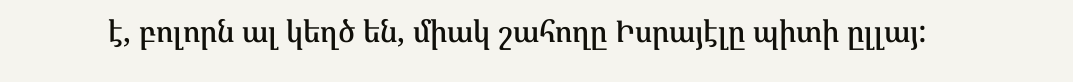է, բոլորն ալ կեղծ են, միակ շահողը Իսրայէլը պիտի ըլլայ: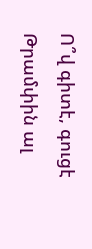Ո՞վ գիտէ, գուցէ Թրամփին ալ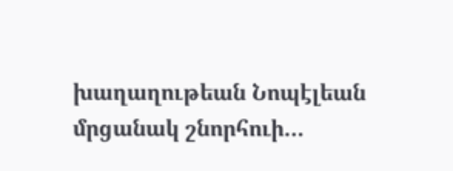խաղաղութեան Նոպէլեան մրցանակ շնորհուի…